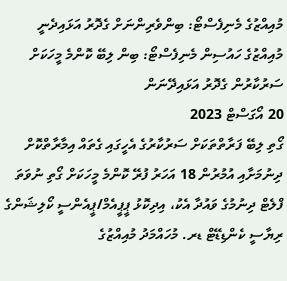މުއިއްޒުގެ މެނިފެސްޓޯ: ބިންވެރިންނަށް ގެދޮރު އަޅައިދެނީ
މުއިއްޒުގެ ހައުސިން މެނިފެސްޓޯ: ބިން ލިބޭ ކޮންމެ މީހަކަށް ސަރުކާރުން ގެދޮރު އަޅައިދޭނަން
20 އޯގަސްޓް 2023
ގޯތި ލިބޭ ފަރާތްތަކަށް ސަރުކާރުގެ އެހީގައި ގެތައް އިމާރާތްކޮށް ދިނުމަށާއި އުމުރުން 18 އަހަރު ފުރޭ ކޮންމެ މީހަކަށް ގޯތި ނުވަތަ ފްލެޓް ދިނުމުގެ ވައުދާ އެކު، އިދިކޮޅު ޕީޕީއެމް/ޕީއެންސީ ކޯލިޝަންގެ ރިޔާސީ ކެންޑިޑޭޓް ޑރ. މުހައްމަދު މުއިއްޒުގެ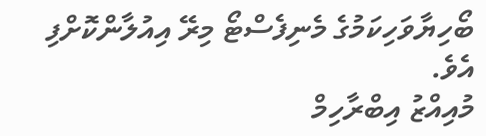ބޯހިޔާވަހިކަމުގެ މެނިފެސްޓޯ މިރޭ އިއުލާންކޮށްފި އެވެ.
މުއިއްޒު އިބްރާހިމް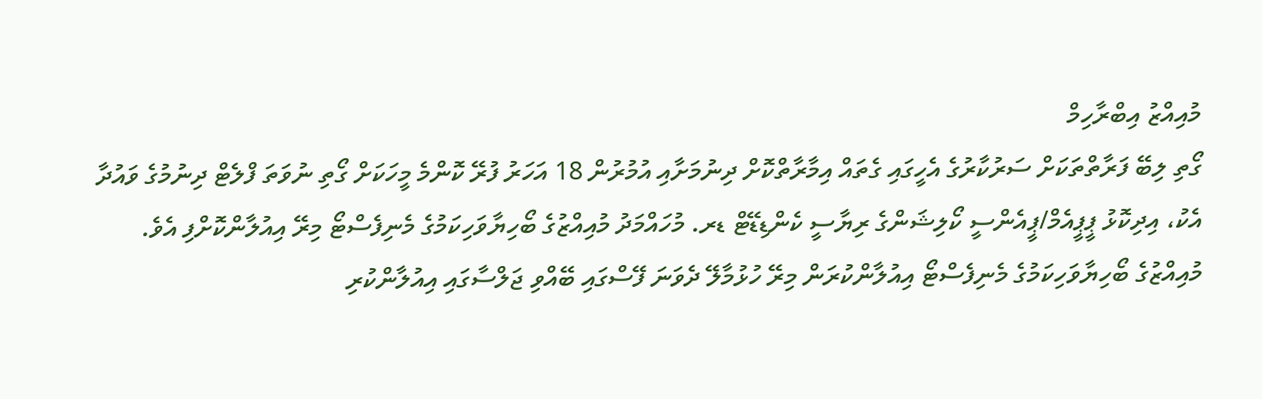މުއިއްޒު އިބްރާހިމް
ގޯތި ލިބޭ ފަރާތްތަކަށް ސަރުކާރުގެ އެހީގައި ގެތައް އިމާރާތްކޮށް ދިނުމަށާއި އުމުރުން 18 އަހަރު ފުރޭ ކޮންމެ މީހަކަށް ގޯތި ނުވަތަ ފްލެޓް ދިނުމުގެ ވައުދާ އެކު، އިދިކޮޅު ޕީޕީއެމް/ޕީއެންސީ ކޯލިޝަންގެ ރިޔާސީ ކެންޑިޑޭޓް ޑރ. މުހައްމަދު މުއިއްޒުގެ ބޯހިޔާވަހިކަމުގެ މެނިފެސްޓޯ މިރޭ އިއުލާންކޮށްފި އެވެ.
މުއިއްޒުގެ ބޯހިޔާވަހިކަމުގެ މެނިފެސްޓޯ އިއުލާންކުރަން މިރޭ ހުޅުމާލޭ ދެވަނަ ފޭސްގައި ބޭއްވި ޖަލްސާގައި އިއުލާންކުރި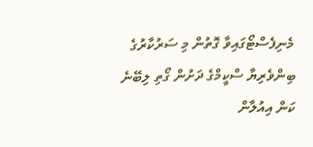މެނިފެސްޓޯގައިވާ ގޮތުން މި ސަރުކާރުގެ ބިންވެރިޔާ ސްކީމްގެ ދަށުން ގޯތި ލިބޭނެ ކަން އިއުލާން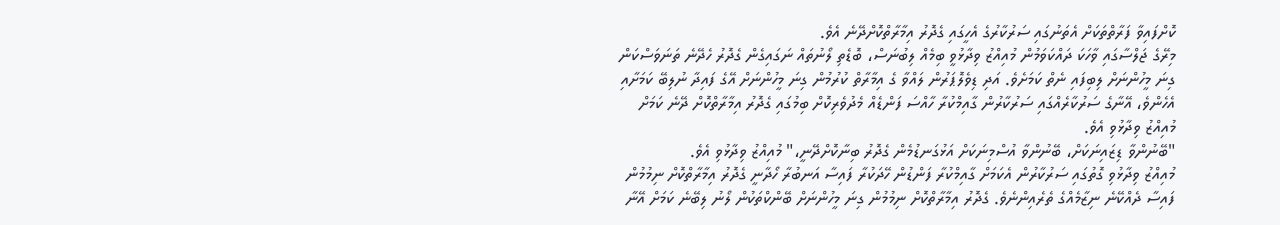ކޮށްފައިވާ ފަރާތްތަކަށް އެތަނުގައި ސަރުކާރުގެ އެހީގައި ގެދޮރު އިމާރާތްކޮށްދޭނެ އެވެ.
މިރޭގެ ޖަލްސާގައި ވާހަކަ ދައްކަވަމުން މުއިއްޒު ވިދާޅުވީ ބިމެއް ލިބުނަސް، ބޮޑެތި ލޯނުތައް ނަގައިގެން ގެދޮރު ހެދޭނެ ތަނަވަސްކަން ގިނަ މީހުންނަށް ލިބިފައި ނެތް ކަމަށެވެ. އަދި ޑިވެލޮޕަރުން ލައްވާ ގެ އިމާރާތް ކުރުމުން ގިނަ މީހުންނަށް އޭގެ ފައިދާ ނުލިބޭ ކަމަށާއި އެހެންވެ، އޭނާގެ ސަރުކާރެއްގައި ސަރުކާރުން ގާއިމްކުރާ ހާއްސަ ފަންޑެއް މެދުވެރިކޮށް ބިމުގައި ގެދޮރު އިމާރާތްކޮށް ދޭނެ ކަމަށް މުއިއްޒު ވިދާޅުވި އެވެ.
"ބޭނުންވާ ޑިޒައިނަކަށް، ބޭނުންވާ އުސްމިނަކަށް އަޅުގަނޑުމެން ގެދޮރު ބިނާކޮށްދޭނީ،" މުއިއްޒު ވިދާޅުވި އެވެ.
މުއިއްޒު ވިދާޅުވި ގޮތުގައި ސަރުކާރުން އެކަމަށް ގާއިމްކުރާ ފަންޑުން ހޭދަކުރާ ފައިސާ އަނބުރާ ހޯދާނީ ގެދޮރު އިމާރާތްކޮށް ނިމުމުން ފައިސާ ދެއްކޭނެ ނިޒާމެއްގެ ތެރެއިންނެވެ. ގެދޮރު އިމާރާތްކޮށް ނިމުމުން ގިނަ މީހުންނަށް ބޭންކްތަކުން ލޯނު ލިބޭނެ ކަމަށް އޭނާ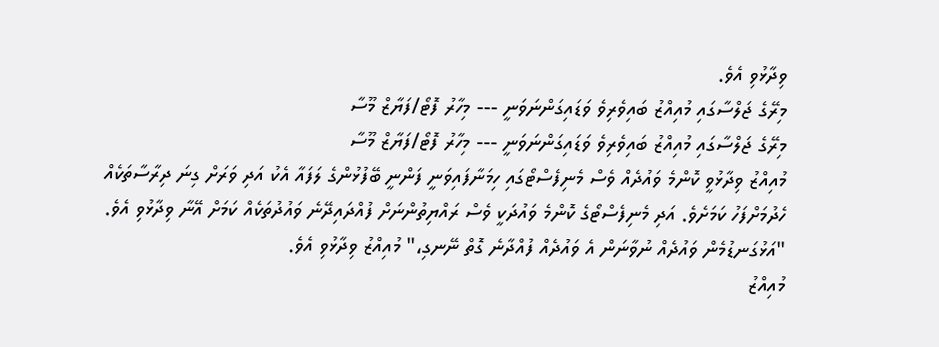ވިދާޅުވި އެވެ.
މިރޭގެ ޖަލްސާގައި މުއިއްޒު ބައިވެރިވެ ވަޑައިގަންނަވަނީ --- މިހާރު ފޮޓޯ/ފަޔާޒް މޫސާ
މިރޭގެ ޖަލްސާގައި މުއިއްޒު ބައިވެރިވެ ވަޑައިގަންނަވަނީ --- މިހާރު ފޮޓޯ/ފަޔާޒް މޫސާ
މުއިއްޒު ވިދާޅުވީ ކޮންމެ ވައުދެއް ވެސް މެނިފެސްޓޯގައި ހިމަނާފައިވަނީ ފަންނީ ބޭފުޅުންގެ ލަފައާ އެކު އަދި ވަރަށް ގިނަ ދިރާސާތަކެއް ހެދުމަށްފަހު ކަމަށެވެ. އަދި މެނިފެސްޓޯގެ ކޮންމެ ވައުދަކީ ވެސް ރައްޔިތުންނަށް ފުއްދައިދޭނެ ވައުދުތަކެއް ކަމަށް އޭނާ ވިދާޅުވި އެވެ.
"އަޅުގަނޑުމެން ވައުދެއް ނުވާނަން އެ ވައުދެއް ފުއްދާނެ ގޮތް ނޭނގި،" މުއިއްޒު ވިދާޅުވި އެވެ.
މުއިއްޒު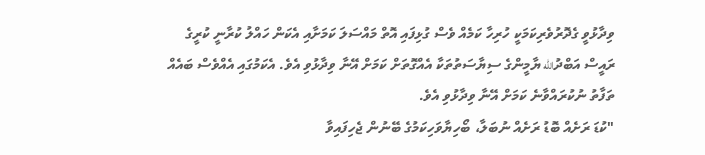ވިދާޅުވީ ގެދޮރުވެރިކަމަކީ ހުރިހާ ކަމެއް ވެސް ގުޅިފައި އޮތް މައްސަލަ ކަމަށާއި އެކަން ހައްލު ކުރާނީ ކުރީގެ ރައީސް އަބްދުالله ޔާމީންގެ ސިޔާސަތުތަކާ އެއްގޮތަށް ކަމަށް އޭނާ ވިދާޅުވި އެވެ. އެކަމުގައި އެއްވެސް ބައެއް ތަފާތު ނުކުރައްވާނެ ކަމަށް އޭނާ ވިދާޅުވި އެވެ.
"ކުޑަ ރަށެއް ބޮޑު ރަށެއް ނުބަލާ، ބޯހިޔާވަހިކަމުގެ ބޭނުން ޖެހިފައިވާ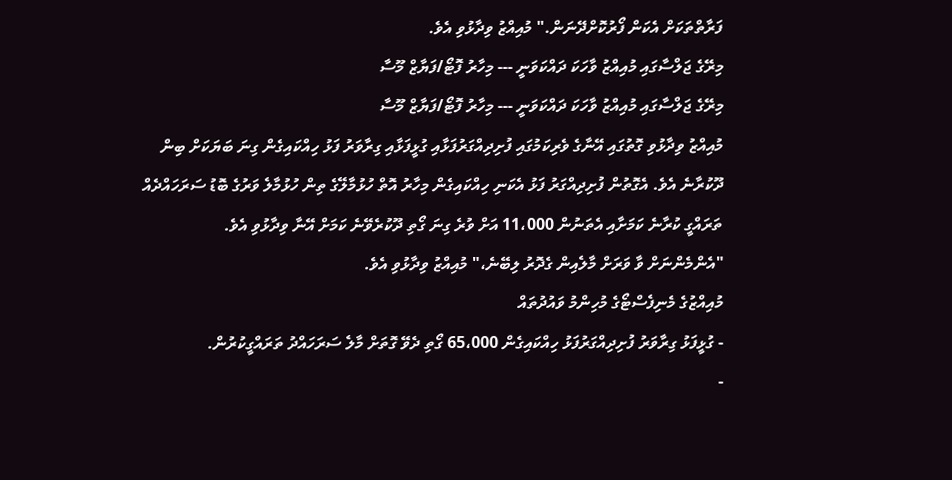ފަރާތްތަކަށް އެކަން ފޯރުކޮށްދޭނަން." މުއިއްޒު ވިދާޅުވި އެވެ.
މިރޭގެ ޖަލްސާގައި މުއިއްޒު ވާހަކަ ދައްކަވަނީ --- މިހާރު ފޮޓޯ/ފަޔާޒް މޫސާ
މިރޭގެ ޖަލްސާގައި މުއިއްޒު ވާހަކަ ދައްކަވަނީ --- މިހާރު ފޮޓޯ/ފަޔާޒް މޫސާ
މުއިއްޒު ވިދާޅުވި ގޮތުގައި އޭނާގެ ވެރިކަމުގައި ފުށިދިއްގަރުފަޅާއި ގުޅީފަޅާއި ގިރާވަރު ފަޅު ހިއްކައިގެން ގިނަ ބަޔަކަށް ބިން ދޫކުރާނެ އެވެ. އެގޮތުން ފުށިދިއްގަރު ފަޅު އެކަނި ހިއްކައިގެން މިހާރު އޮތް ހުޅުމާލޭގެ ތިން ހުޅުމާލެ ވަރުގެ ބޮޑު ސަރަހައްދެއް ތަރައްގީ ކުރާނެ ކަމަށާއި އެތަނުން 11،000 އަށް ވުރެ ގިނަ ގޯތި ދޫކުރެވޭނެ ކަމަށް އޭނާ ވިދާޅުވި އެވެ.
"އެންމެންނަށް ވާ ވަރަށް މާލެއިން ގެދޮރު ލިބޭނެ،" މުއިއްޒު ވިދާޅުވި އެވެ.
މުއިއްޒުގެ މެނިފެސްޓޯގެ މުހިންމު ވައުދުތައް
- ގުޅީފަޅު ގިރާވަރު ފުށިދިއްގަރުފަޅު ހިއްކައިގެން 65،000 ގޯތި ދެވޭ ގޮތަށް މާލެ ސަރަހައްދު ތަރައްގީކުރުން.
-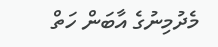މެދުމިނުގެ އާބަން ހަތް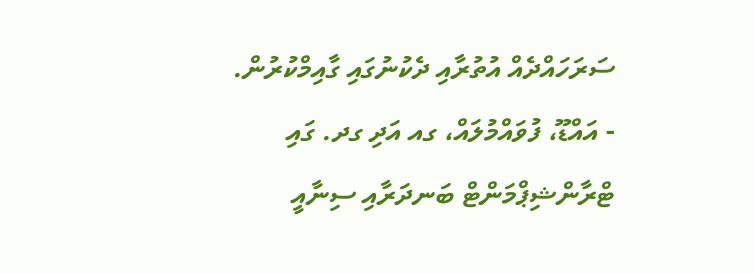ސަރަހައްދެއް އުތުރާއި ދެކުނުގައި ގާއިމްކުރުން.
- އައްޑޫ، ފުވައްމުލައް، ގއ އަދި ގދ. ގައި ޓްރާންޝިޕްމަންޓް ބަނދަރާއި ސިނާއީ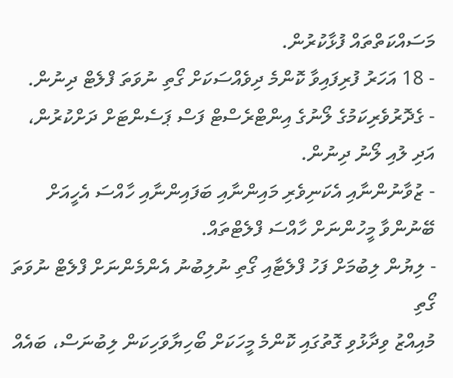މަސައްކަތްތައް ފުޅާކުރުން.
- 18 އަހަރު ފުރިފައިވާ ކޮންމެ ދިވެއްސަކަށް ގޯތި ނުވަތަ ފްލެޓް ދިނުން.
- ގެދޮރުވެރިކަމުގެ ލޯނުގެ އިންޓްރެސްޓް ފަސް ޕަސެންޓަށް ދަށްކުރުން، އަދި ލުއި ލޯނު ދިނުން.
- ޒުވާނުންނާއި އެކަނިވެރި މައިންނާއި ބަފައިންނާއި ހާއްސަ އެހީއަށް ބޭނުންވާ މީހުންނަށް ހާއްސަ ފްލެޓްތައް.
- ލިޔުން ލިބުމަށް ފަހު ފްލެޓާއި ގޯތި ނުލިބުނު އެންމެންނަށް ފްލެޓް ނުވަތަ ގޯތި
މުއިއްޒު ވިދާޅުވި ގޮތުގައި ކޮންމެ މީހަކަށް ބޯހިޔާވަހިކަން ލިބުނަސް، ބައެއް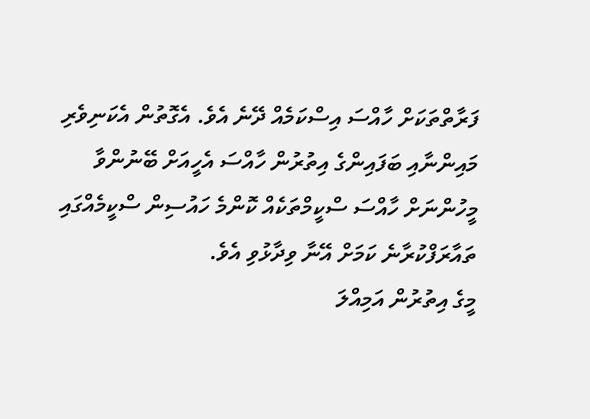ފަރާތްތަކަށް ހާއްސަ އިސްކަމެއް ދޭނެ އެވެ. އެގޮތުން އެކަނިވެރި މައިންނާއި ބަފައިންގެ އިތުރުން ހާއްސަ އެހީއަށް ބޭނުންވާ މީހުންނަށް ހާއްސަ ސްކީމްތަކެއް ކޮންމެ ހައުސިން ސްކީމެއްގައި ތައާރަފްކުރާނެ ކަމަށް އޭނާ ވިދާޅުވި އެވެ.
މީގެ އިތުރުން އަމިއްލަ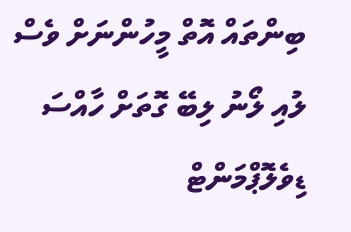ބިންތައް އޮތް މީހުންނަށް ވެސް ލުއި ލޯނު ލިބޭ ގޮތަށް ހާއްސަ ޑިވެލޮޕްމަންޓް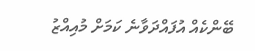ބޭންކެއް އުފައްދަވާނެ ކަމަށް މުއިއްޒު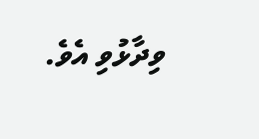ވިދާޅުވި އެވެ.